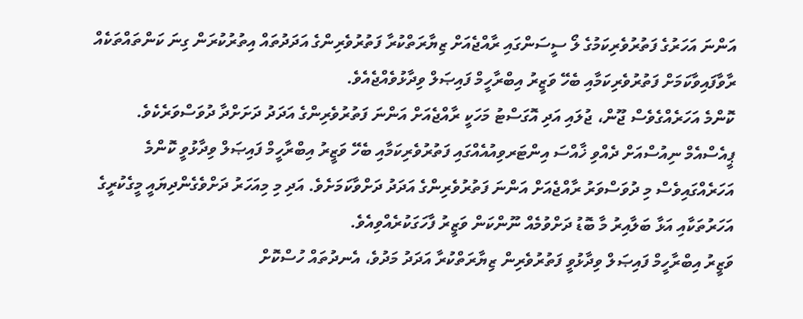އަންނަ އަހަރުގެ ފަތުރުވެރިކަމުގެ ލޯ ސީސަންގައި ރާއްޖެއަށް ޒިޔާރަތްކުރާ ފަތުރުވެރިންގެ އަދަދުތައް އިތުރުކުރަން ގިނަ ކަންތައްތަކެއް ރާވާފައިވާކަމަށް ފަތުރުވެރިކަމާއި ބެހޭ ވަޒީރު އިބްރާހީމް ފައިޞަލް ވިދާޅުވެއްޖެއެވެ.
ކޮންމެ އަހަރެއްގެވެސް ޖޫން، ޖުލައި އަދި އޮގަސްޓު މަހަކީ ރާއްޖެއަށް އަންނަ ފަތުރުވެރިންގެ އަދަދު ދަށަށްދާ ދުވަސްވަރެކެވެ.
ޕީއެސްއެމް ނިއުސްއަށް ދެއްވި ޚާއްސަ އިންޓަރވިއުއެއްގައި ފަތުރުވެރިކަމާއި ބެހޭ ވަޒީރު އިބްރާހީމް ފައިޞަލް ވިދާޅުވީ ކޮންމެ އަހަރެއްގައިވެސް މި ދުވަސްވަރު ރާއްޖެއަށް އަންނަ ފަތުރުވެރިންގެ އަދަދު ދަށްވާކަމަށެވެ. އަދި މި މިއަހަރު ދަށްވެގެންދިޔައީ މީގެކުރީގެ އަހަރުތަކާއި އަޅާ ބަލާއިރު މާ ބޮޑު ދަށްވުމެއް ނޫންކަން ވަޒީރު ފާހަގަކުރެއްވިއެވެ.
ވަޒީރު އިބްރާހީމް ފައިޞަލް ވިދާޅުވީ ފަތުރުވެރިން ޒިޔާރަތްކުރާ އަދަދު މަދުވެ، އެނދުތައް ހުސްކޮށް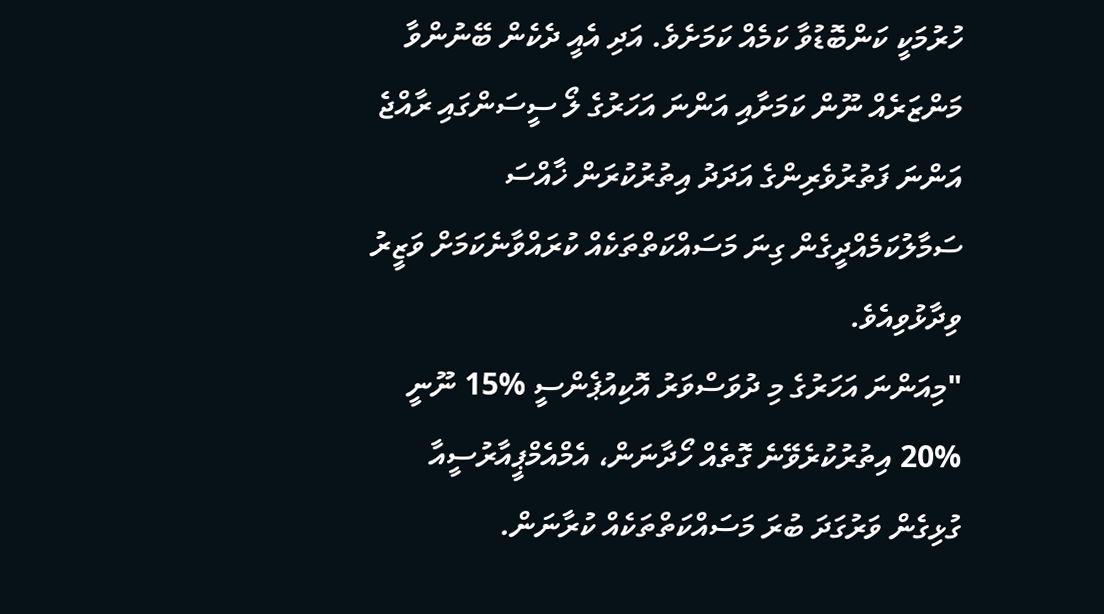ހުރުމަކީ ކަންބޮޑުވާ ކަމެއް ކަމަށެވެ. އަދި އެއީ ދެކެން ބޭނުންވާ މަންޒަރެއް ނޫން ކަމަށާއި އަންނަ އަހަރުގެ ލޯ ސީސަންގައި ރާއްޖެ އަންނަ ފަތުރުވެރިންގެ އަދަދު އިތުރުކުރަން ޚާއްސަ ސަމާލުކަމެއްދީގެން ގިނަ މަސައްކަތްތަކެއް ކުރައްވާނެކަމަށް ވަޒީރު ވިދާޅުވިއެވެ.
"މިއަންނަ އަހަރުގެ މި ދުވަސްވަރު އޮކިއުޕެންސީ %15 ނޫނީ %20 އިތުރުކުރެވޭނެ ގޮތެއް ހޯދާނަން، އެމްއެމްޕީއާރުސީއާ ގުޅިގެން ވަރުގަދަ ބުރަ މަސައްކަތްތަކެއް ކުރާނަން.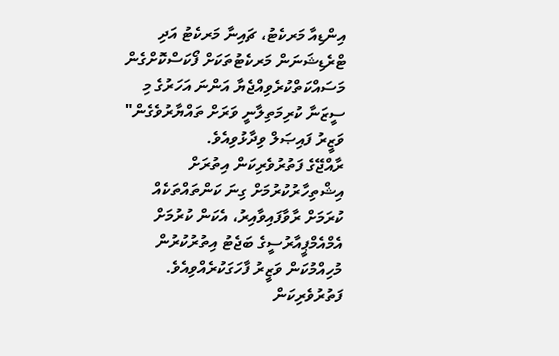އިންޑިއާ މަރކެޓު، ޗައިނާ މަރކެޓު އަދި ޓްރެޑިޝަނަން މަރކެޓުތަކަށް ފޯކަސްކޮށްގެން މަސައްކަތްކުރެވިއްޖެޔާ އަންނަ އަހަރުގެ މި ސީޒަނާ ކުރިމަތިލާނީ ވަރަށް ތައްޔާރުވެގެން" ވަޒީރު ފައިޞަލް ވިދާޅުވިއެވެ.
ރާއްޖޭގެ ފަތުރުވެރިކަން އިތުރަށް އިޝްތިހާރުކުރުމަށް ގިނަ ކަންތައްތަކެއް ކުރަމަށް ރާވާފައިވާއިރު، އެކަން ކުރުމަށް އެމްއެމްޕީއާރުސީގެ ބަޖެޓު އިތުރުކުރުން މުހިއްމުކަން ވަޒީރު ފާހަގަކުރެއްވިއެވެ.
ފަތުރުވެރިކަން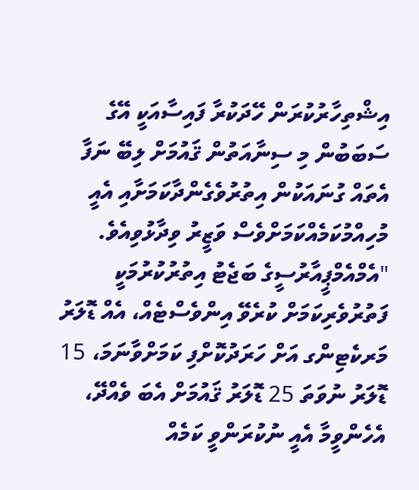އިޝްތިހާރުކުރަން ހޭދަކުރާ ފައިސާއަކީ އޭގެ ސަބަބުން މި ސިނާއަތުން ޤައުމަށް ލިބޭ ނަފާ އެތައް ގުނައަކުން އިތުރުވެގެންދާކަމަށާއި އެއީ މުހިއްމުކަމެއްކަމަށްވެސް ވަޒީރު ވިދާޅުވިއެވެ.
"އެމްއެމްޕީއާރުސީގެ ބަޖެޓު އިތުރުކުރުމަކީ ފަތުރުވެރިކަމަށް ކުރެވޭ އިންވެސްޓެއް، އެއް ޑޮލަރު މަރކެޓިންގ އަށް ހަރަދުކޮށްފި ކަމަށްވާނަމަ، 15 ޑޮލަރު ނުވަތަ 25 ޑޮލަރު ޤައުމަށް އެބަ ވެއްދޭ، އެހެންވީމާ އެއީ ނުކުރަންވީ ކަމެއް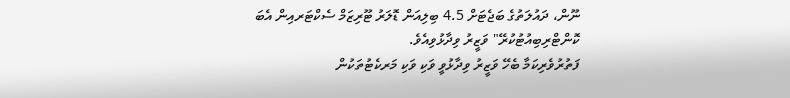ނޫން، ދައުލަތުގެ ބަޖެޓަށް 4.5 ބިލިއަން ޑޮލަރު ޓޫރިޒަމް ސެކްޓަރއިން އެބަ ކޮންޓްރިބިއުޓުކުރޭ" ވަޒީރު ވިދާޅުވިއެވެ.
ފަތުރުވެރިކަމާ ބެހޭ ވަޒީރު ވިދާޅުވީ ވަކި ވަކި މަރކެޓުތަކުން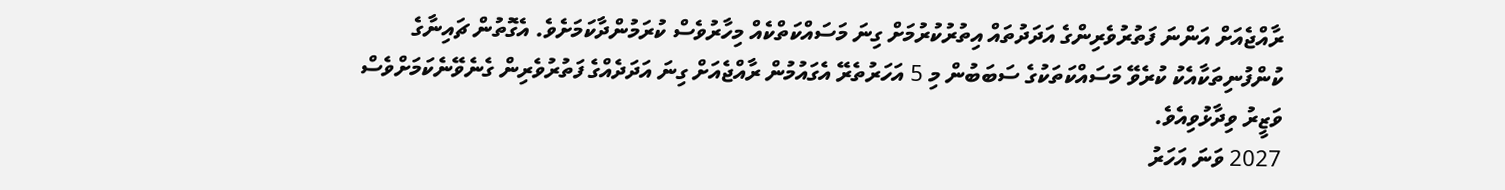ރާއްޖެއަށް އަންނަ ފަތުރުވެރިންގެ އަދަދުތައް އިތުރުކުރުމަށް ގިނަ މަސައްކަތްކެއް މިހާރުވެސް ކުރަމުންދާކަމަށެވެ. އެގޮތުން ޗައިނާގެ ކުންފުނިތަކާއެކު ކުރެވޭ މަސައްކަތަކުގެ ސަބަބުން މި 5 އަހަރުތެރޭ އެގައުމުން ރާއްޖެއަށް ގިނަ އަދަދެއްގެ ފަތުރުވެރިން ގެނެވޭނެކަމަށްވެސް ވަޒީރު ވިދާޅުވިއެވެ.
2027 ވަނަ އަހަރު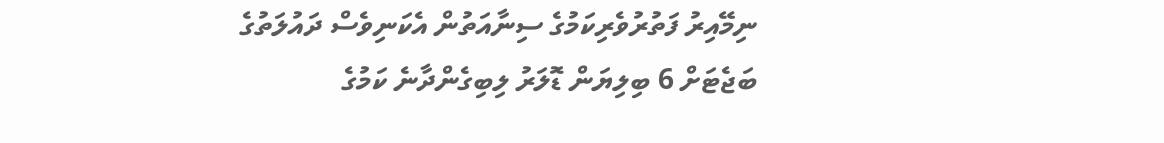ނިމޭއިރު ފަތުރުވެރިކަމުގެ ސިނާއަތުން އެކަނިވެސް ދައުލަތުގެ ބަޖެޓަށް 6 ބިލިޔަން ޑޮލަރު ލިބިގެންދާނެ ކަމުގެ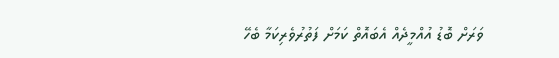ވަރަށް ބޮޑު އުއްމީދެއް އެބައޮތް ކަމަށް ފަތުރުވެރިކަމާ ބެހޭ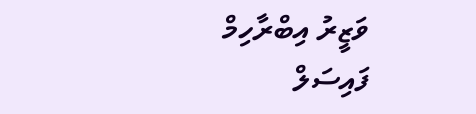ވަޒީރު އިބްރާހިމް ފައިސަލް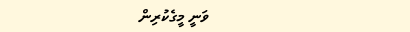ވަނީ މީގެކުރިން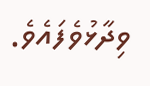ވިދާޅުވެފައެވެ.